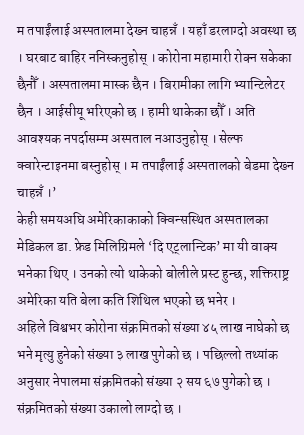म तपाईंलाई अस्पतालमा देख्न चाहन्नँ । यहाँ डरलाग्दो अवस्था छ । घरबाट बाहिर ननिस्कनुहोस् । कोरोना महामारी रोक्न सकेका छैनौँ । अस्पतालमा मास्क छैन । बिरामीका लागि भ्यान्टिलेटर छैन । आईसीयू भरिएको छ । हामी थाकेका छौँ । अति आवश्यक नपर्दासम्म अस्पताल नआउनुहोस् । सेल्फ क्वारेन्टाइनमा बस्नुहोस् । म तपाईंलाई अस्पतालको बेडमा देख्न चाहन्नँ ।’
केही समयअघि अमेरिकाकाको क्विन्सस्थित अस्पतालका मेडिकल डा. फ्रेड मिलिग्रिमले ‘दि एट्लान्टिक’ मा यी वाक्य भनेका थिए । उनको त्यो थाकेको बोलीले प्रस्ट हुन्छ, शक्तिराष्ट्र अमेरिका यति बेला कति शिथिल भएको छ भनेर ।
अहिले विश्वभर कोरोना संक्रमितको संख्या ४५ लाख नाघेको छ भने मृत्यु हुनेको संख्या ३ लाख पुगेको छ । पछिल्लो तथ्यांक अनुसार नेपालमा संक्रमितको संख्या २ सय ६७ पुगेको छ । संक्रमितको संख्या उकालो लाग्दो छ ।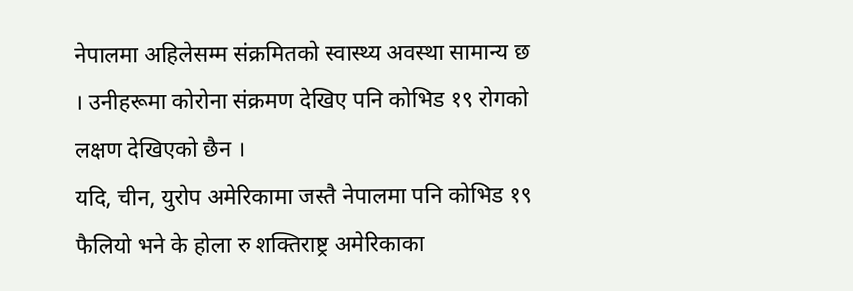नेपालमा अहिलेसम्म संक्रमितको स्वास्थ्य अवस्था सामान्य छ । उनीहरूमा कोरोना संक्रमण देखिए पनि कोभिड १९ रोगको लक्षण देखिएको छैन ।
यदि, चीन, युरोप अमेरिकामा जस्तै नेपालमा पनि कोभिड १९ फैलियो भने के होला रु शक्तिराष्ट्र अमेरिकाका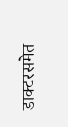डाक्टरसमेत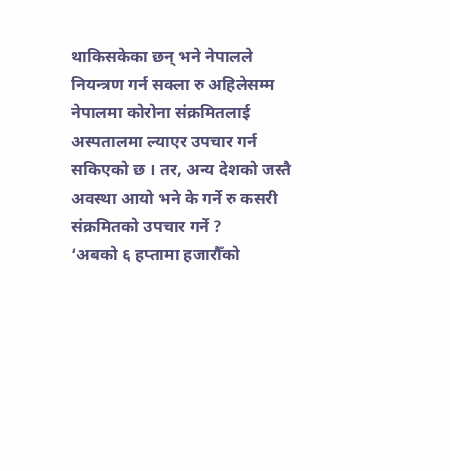थाकिसकेका छन् भने नेपालले नियन्त्रण गर्न सक्ला रु अहिलेसम्म नेपालमा कोरोना संक्रमितलाई अस्पतालमा ल्याएर उपचार गर्न सकिएको छ । तर, अन्य देशको जस्तै अवस्था आयो भने के गर्ने रु कसरी संक्रमितको उपचार गर्ने ?
‘अबको ६ हप्तामा हजारौँको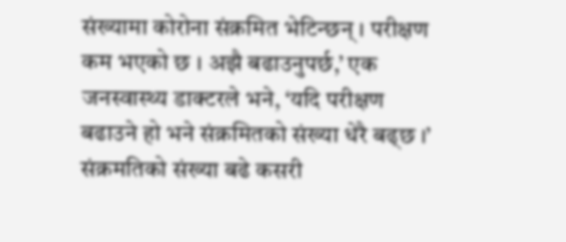संख्यामा कोरोना संक्रमित भेटिन्छन् । परीक्षण कम भएको छ । अझै बढाउनुपर्छ,’ एक जनस्वास्थ्य डाक्टरले भने, ‘यदि परीक्षण बढाउने हो भने संक्रमितको संख्या धेरै बढ्छ ।’
संक्रमतिको संख्या बढे कसरी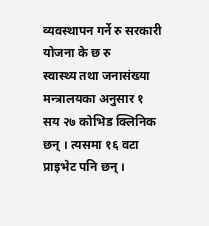व्यवस्थापन गर्ने रु सरकारी योजना के छ रु
स्वास्थ्य तथा जनासंख्या मन्त्रालयका अनुसार १ सय २७ कोभिड क्लिनिक छन् । त्यसमा १६ वटा प्राइभेट पनि छन् ।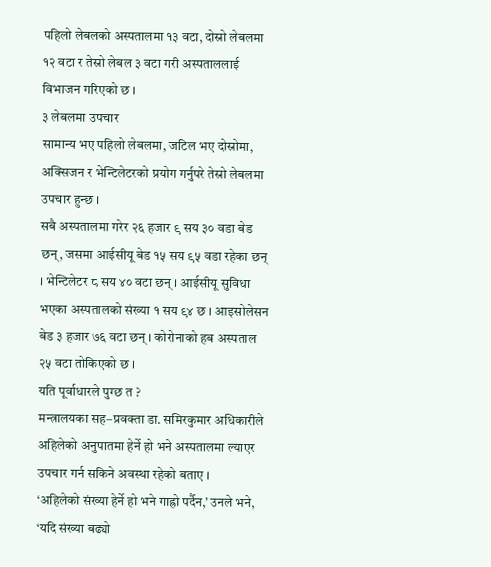पहिलो लेबलको अस्पतालमा १३ वटा, दोस्रो लेबलमा १२ वटा र तेस्रो लेबल ३ वटा गरी अस्पताललाई विभाजन गरिएको छ ।
३ लेबलमा उपचार
सामान्य भए पहिलो लेबलमा, जटिल भए दोस्रोमा, अक्सिजन र भेन्टिलेटरको प्रयोग गर्नुपरे तेस्रो लेबलमा उपचार हुन्छ ।
सबै अस्पतालमा गरेर २६ हजार ९ सय ३० वडा बेड छन्, जसमा आईसीयू बेड १५ सय ९५ वडा रहेका छन् । भेन्टिलेटर ८ सय ४० वटा छन् । आईसीयू सुविधा भएका अस्पतालको संख्या १ सय ९४ छ । आइसोलेसन बेड ३ हजार ७६ वटा छन् । कोरोनाको हब अस्पताल २५ वटा तोकिएको छ ।
यति पूर्वाधारले पुग्छ त ?
मन्त्रालयका सह–प्रवक्ता डा. समिरकुमार अधिकारीले अहिलेको अनुपातमा हेर्ने हो भने अस्पतालमा ल्याएर उपचार गर्न सकिने अवस्था रहेको बताए ।
‘अहिलेको संख्या हेर्ने हो भने गाह्रो पर्दैन,’ उनले भने, ‘यदि संख्या बढ्यो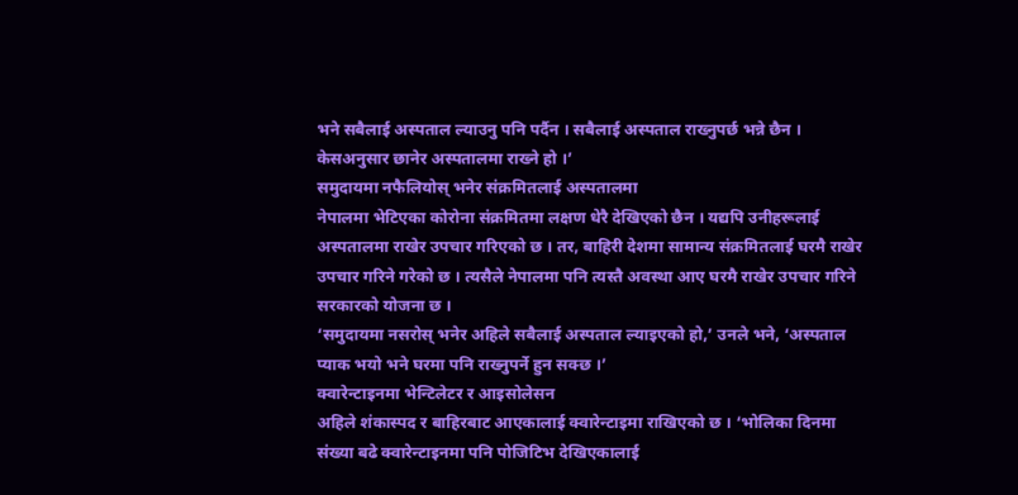भने सबैलाई अस्पताल ल्याउनु पनि पर्दैन । सबैलाई अस्पताल राख्नुपर्छ भन्ने छैन । केसअनुसार छानेर अस्पतालमा राख्ने हो ।’
समुदायमा नफैलियोस् भनेर संक्रमितलाई अस्पतालमा
नेपालमा भेटिएका कोरोना संक्रमितमा लक्षण धेरै देखिएको छैन । यद्यपि उनीहरूलाई अस्पतालमा राखेर उपचार गरिएको छ । तर, बाहिरी देशमा सामान्य संक्रमितलाई घरमै राखेर उपचार गरिने गरेको छ । त्यसैले नेपालमा पनि त्यस्तै अवस्था आए घरमै राखेर उपचार गरिने सरकारको योजना छ ।
‘समुदायमा नसरोस् भनेर अहिले सबैलाई अस्पताल ल्याइएको हो,’ उनले भने, ‘अस्पताल प्याक भयो भने घरमा पनि राख्नुपर्ने हुन सक्छ ।’
क्वारेन्टाइनमा भेन्टिलेटर र आइसोलेसन
अहिले शंकास्पद र बाहिरबाट आएकालाई क्वारेन्टाइमा राखिएको छ । ‘भोलिका दिनमा संख्या बढे क्वारेन्टाइनमा पनि पोजिटिभ देखिएकालाई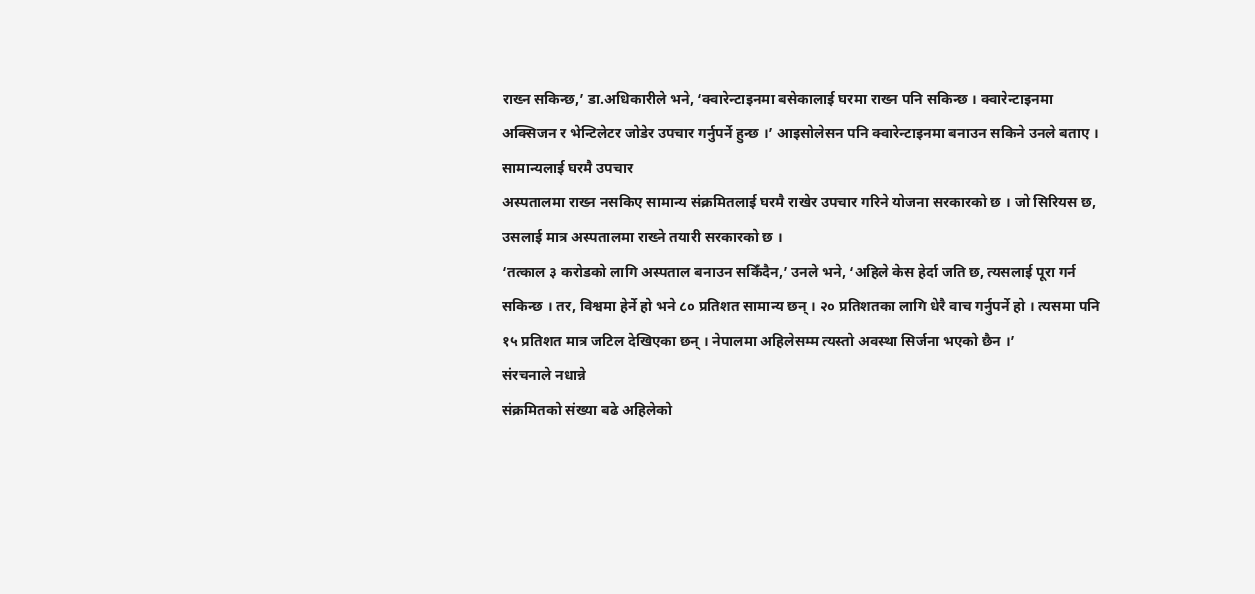राख्न सकिन्छ,’ डा.अधिकारीले भने, ‘क्वारेन्टाइनमा बसेकालाई घरमा राख्न पनि सकिन्छ । क्वारेन्टाइनमा अक्सिजन र भेन्टिलेटर जोडेर उपचार गर्नुपर्ने हुन्छ ।’ आइसोलेसन पनि क्वारेन्टाइनमा बनाउन सकिने उनले बताए ।
सामान्यलाई घरमै उपचार
अस्पतालमा राख्न नसकिए सामान्य संक्रमितलाई घरमै राखेर उपचार गरिने योजना सरकारको छ । जो सिरियस छ, उसलाई मात्र अस्पतालमा राख्ने तयारी सरकारको छ ।
‘तत्काल ३ करोडको लागि अस्पताल बनाउन सकिँदैन,’ उनले भने, ‘अहिले केस हेर्दा जति छ, त्यसलाई पूरा गर्न सकिन्छ । तर, विश्वमा हेर्ने हो भने ८० प्रतिशत सामान्य छन् । २० प्रतिशतका लागि धेरै वाच गर्नुपर्ने हो । त्यसमा पनि १५ प्रतिशत मात्र जटिल देखिएका छन् । नेपालमा अहिलेसम्म त्यस्तो अवस्था सिर्जना भएको छैन ।’
संरचनाले नधान्ने
संक्रमितको संख्या बढे अहिलेको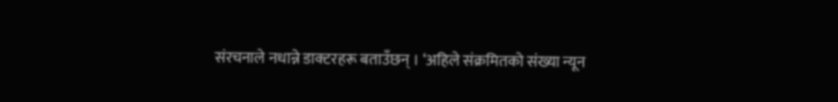संरचनाले नधान्ने डाक्टरहरू बताउँछन् । ‘अहिले संक्रमितको संख्या न्यून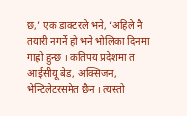छ,’ एक डाक्टरले भने, ‘अहिले नै तयारी नगर्ने हो भने भोलिका दिनमा गाह्रो हुन्छ । कतिपय प्रदेशमा त आईसीयू बेड, अक्सिजन, भेन्टिलेटरसमेत छैन । त्यस्तो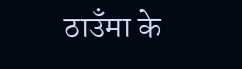ठाउँमा के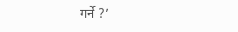गर्ने ?’